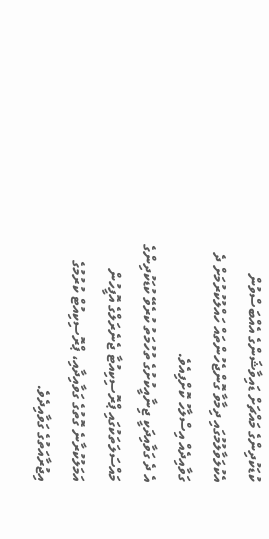ކުޑަކުދިންގެ މައްޗަށް ޑައިވާޝަންގެ އެއްބަސްވުން އެކުލަވާލުމުގައި ދިމާވާ ގޮންޖެހުންތައް ހައްލުކުރުމަށް ދެ ގަވާއިދެއް އިސްލާހު ކޮށްފިއެވެ.
އެ ދެ ގަވާއިދަކީ ޖިނާއީކުށުގެ ތުހުމަތު ކުރެވޭ ކުޑަކުދިންގެ މައްސަލަތަކުގައި ޕްރޮސިކިއުޓާ ޖެނެރަލްގެ އޮފީހުން އަމަލުކުރާނެ ގޮތުގެ ގަވާއިދާއި، ޕްރޮސިކިއުޓް ކުރުމުގެ އިޖުރާއަތުގެ ގަވާއިދެވެ.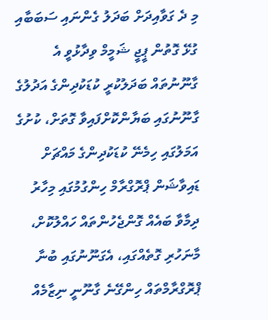މި ދެ ގަވާއިދަށް ބަދަލު ގެންނައި ސަބަބާއި ގުޅޭ ގޮތުން ޕީޖީ ޝަމީމް ވިދާޅުވީ އެ ގާނޫނުތައް ބަދަލުކުރީ ކުޑަކުދިންގެ އަދުލުގެ ގާނޫނުގައި ބަޔާންކޮށްފައިވާ ގޮތަށް، ކުށުގެ އަމަލުގައި ހިމެނޭ ކުޑަކުދިންގެ މައްޗަށް ޑައިވާޝަން ޕްރޮގްރާމް ހިންގުމުގައި މިހާރު ދިމާވާ ބައެއް ގޮންޖެހުންތައް ހައްލުކޮށް، މާނަހުރި ގޮތެއްގައި، އެގަނޫނުގައި ބުނާ ޕްރޮގްރާމްތައް ހިންގޭނެ ގާނޫނީ ނިޒާމެއް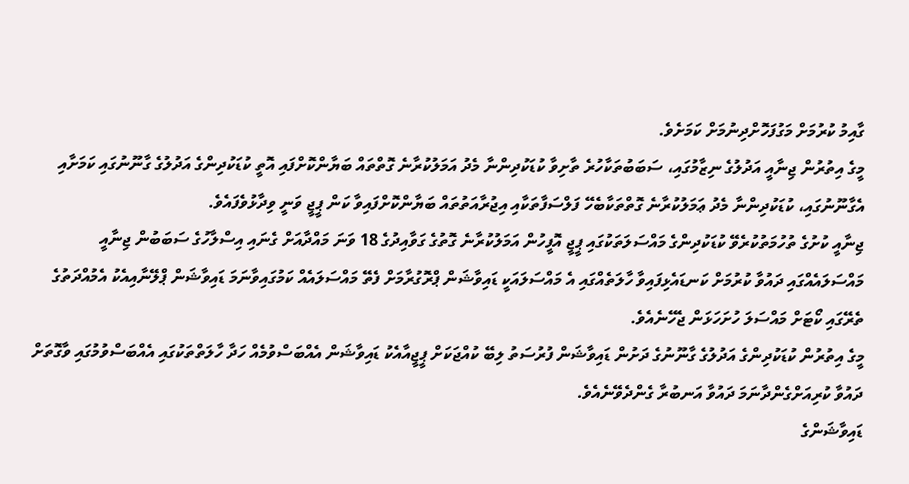ގާއިމު ކުރުމަށް މަގުފަހޮށްދިނުމަށް ކަމަށެވެ.
މީގެ އިތުރުން ޖިނާއީ އަދުލުގެ ނިޒާމުގައި، ސަބަބުތަކާހުރެ ތާށިވާ ކުޑަކުދިންނާ މެދު އަމަލުކުރާނެ ގޮތްތައް ބަޔާންކޮށްފައި އޮތީ ކުޑަކުދިންގެ އަދުލުގެ ގާނޫނުގައި ކަމަށާއި އެގާނޫނުގައި، ކުޑަކުދިންނާ މެދު ޢަމަލުކުރާނެ ގޮތްތަކާބެހޭ ފަލްސަފާތަކާއި އިޖުރާއަތުތައް ބަޔާންކޮށްފައިވާ ކަން ޕީޖީ ވަނީ ވިދާޅުވެފައެވެ.
ޖިނާއީ ކުށުގެ ތުހުމަތުކުރެވޭ ކުޑަކުދިންގެ މައްސަލަތަކުގައި ޕީޖީ އޮފީހުން އަމަލުކުރާނެ ގޮތުގެ ގަވާއިދުގެ 18 ވަނަ މައްދާއަށް ގެނައި އިސްލާހުގެ ސަބަބުން ޖިނާއީ މައްސަލައެއްގައި ދައުވާ ކުރުމަށް ކަނޑައެޅިފައިވާ ހާލަތެއްގައި އެ މައްސަލައަކީ ޑައިވާޝަން ޕްރޮގުރާމަށް ފެތޭ މައްސަލައެއް ކަމުގައިވާނަމަ ޑައިވާޝަން ޕްލޭނާއިއެކު އެމުއްދަތުގެ ތެރޭގައި ކޯޓަށް މައްސަލަ ހުށަހަޅަން ޖެހޭނެއެވެ.
މީގެ އިތުރުން ކުޑަކުދިންގެ އަދުލުގެ ގާނޫނުގެ ދަށުން ޑައިވާޝަން ފުރުސަތު ލިބޭ ކުއްޖަކަށް ޕީޖީއާއެކު ޑައިވާޝަން އެއްބަސްވުމެއް ހަދާ ހާލަތްތަކުގައި އެއްބަސްވުމުގައި ވާގޮތަށް ދައުވާ ކުރިއަށްގެންދާނަމަ ދައުވާ އަނބުރާ ގެންދެވޭނެއެވެ.
ޑައިވާޝަންގެ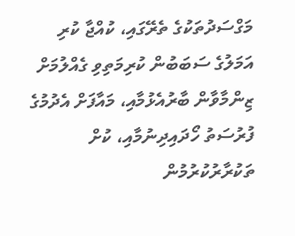މަގްސަދުތަކުގެ ތެރޭގައި، ކުއްޖާ ކުރި އަމަލުގެ ސަބަބުން ކުރިމަތިވި ގެއްލުމަށް ޒިންމާވާން ބާރުއެޅުމާއި، މައާފަށް އެދުމުގެ ފުރުސަތު ހޯދައިދިނުމާއި، ކުށް ތަކުރާރުކުރުމުން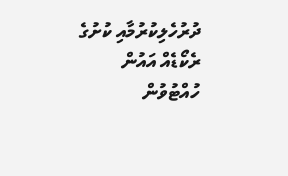ދުރުހެލިކުރުމާއި ކުށުގެ ރެކޯޑެއް އައުން ހުއްޓުވުން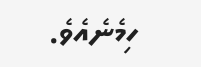ހިމެނެއެވެ.